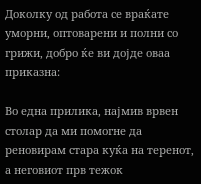Доколку од работа се враќате уморни, оптоварени и полни со грижи, добро ќе ви дојде оваа приказна:

Во една прилика, најмив врвен столар да ми помогне да реновирам стара куќа на теренот, а неговиот прв тежок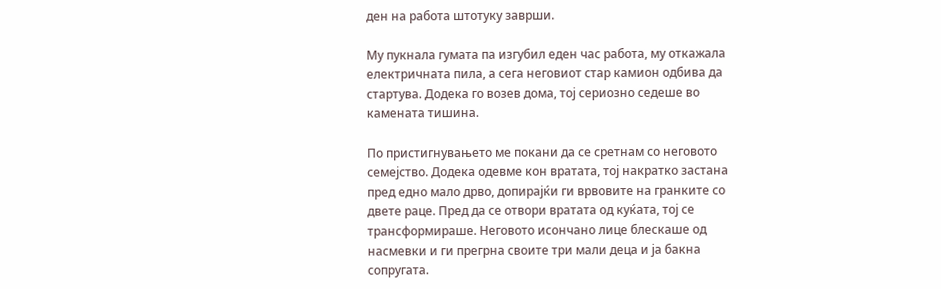ден на работа штотуку заврши.

Му пукнала гумата па изгубил еден час работа, му откажала електричната пила, а сега неговиот стар камион одбива да стартува. Додека го возев дома, тој сериозно седеше во камената тишина.

По пристигнувањето ме покани да се сретнам со неговото семејство. Додека одевме кон вратата, тој накратко застана пред едно мало дрво, допирајќи ги врвовите на гранките со двете раце. Пред да се отвори вратата од куќата, тој се трансформираше. Неговото исончано лице блескаше од насмевки и ги прегрна своите три мали деца и ја бакна сопругата.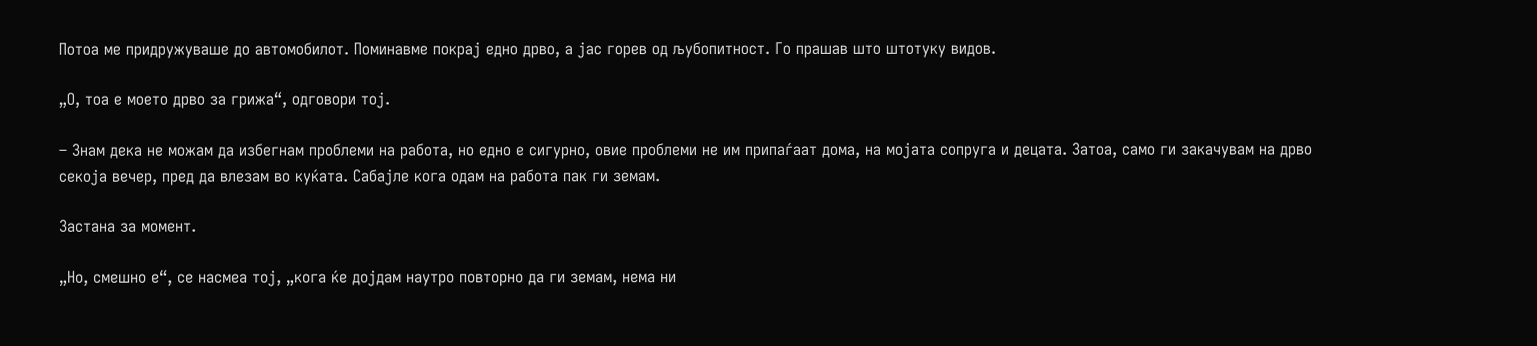Потоа ме придружуваше до автомобилот. Поминавме покрај едно дрво, а јас горев од љубопитност. Го прашав што штотуку видов.

„О, тоа е моето дрво за грижа“, одговори тој.

– Знам дека не можам да избегнам проблеми на работа, но едно е сигурно, овие проблеми не им припаѓаат дома, на мојата сопруга и децата. Затоа, само ги закачувам на дрво секоја вечер, пред да влезам во куќата. Сабајле кога одам на работа пак ги земам.

Застана за момент.

„Но, смешно е“, се насмеа тој, „кога ќе дојдам наутро повторно да ги земам, нема ни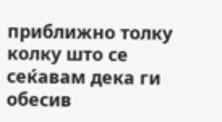приближно толку колку што се сеќавам дека ги обесив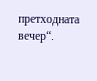претходната вечер“.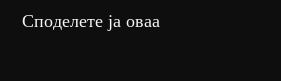Споделете ја оваа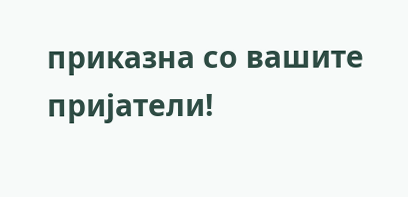приказна со вашите пријатели!